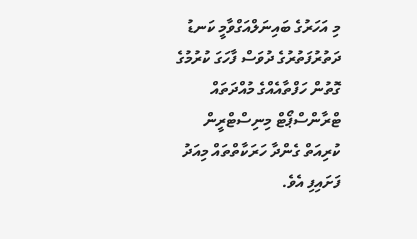މި އަހަރުގެ ބައިނަލްއަގްވާމީ ކަނޑު ދަތުރުފަތުރުގެ ދުވަސް ފާހަގަ ކުރުމުގެ ގޮތުން ހަފްތާއެއްގެ މުއްދަތައް ޓްރާންސްޕޯޓް މިނިސްޓްރީން ކުރިއަތް ގެންދާ ހަރަކާތްތައް މިއަދު ފަށައިފި އެވެ.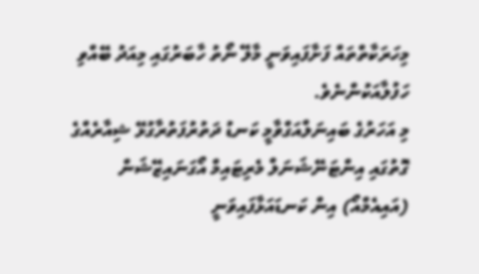މިހަރަކާތްތައް ފަށާފައިވަނީ މާލޭ ނޯތު ހާބަރުގައި މިއަދު ބޭއްވި ހަފުލާއަކުންނެވެ.
މި އަހަރުގެ ބައިނަލްއަގްވާމީ ކަނޑު ދަތުރުފަތުރާގުޅޭ ޝިއާރެއްގެ ގޮތުގައި އިންޓަނޭޝަނަލް މެރިޓައިމް އޯގަނައިޒޭޝަން (އައިއެމްއޯ) އިން ކަނޑައަޅާފައިވަނީ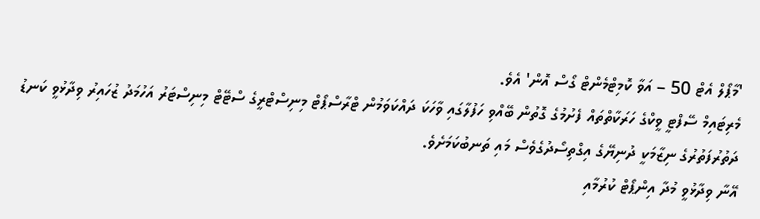'މާޕޯލް އެޓް 50 – އަވާ ކޮމިޓްމެންޓް ގޯސް އޮން' އެވެ.
މެރިޓައިމް ސޭފްޓީ ވީކްގެ ހަރަކާތްތައް ފެށުމުގެ ގޮތުން ބޭއްވި ހަފުލާގައި ވާހަކަ ދައްކަވަމުން ޓްރާސްޕޯޓް މިނިސްޓްރީގެ ސްޓޭޓް މިނިސްޓަރު އަހުމަދު ޒުހައިރު ވިދާޅުވީ ކަނޑު ދަތުރުފަތުރުގެ ނިޒާމަކީ ދުނިޔޭގެ އިގްތިސޯދުގެވެސް މައި ތަނބުކަމަށެވެ.
އޭނާ ވިދާޅުވީ މުދާ އިންޕޯޓް ކުރުމާއި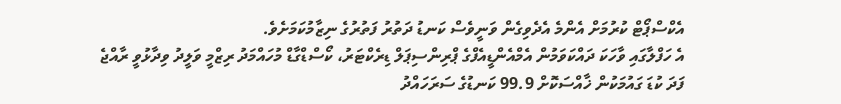އެކްސްޕޯޓް ކުރުމަށް އެންމެ އެދެވިގެން ވަނީވެސް ކަނޑު ދަތުރު ފަތުރުގެ ނިޒާމުކަމަށެވެ.
އެ ހަފްލާގައި ވާހަކަ ދައްކަވަމުން އެމްއެންޑީއެފްގެ ޕްރިންސިޕަލް ޑިރެކްޓަރު، ކޯސްޑްގާޑް މުހައްމަދު ރިޒްމީ ވަލީދު ވިދާޅުވީ ރާއްޖެ ފަދަ ކުޑަ ގައުމަކުން ޚާއްސަކޮށް 99.9 ކަނޑުގެ ސަރަހައްދު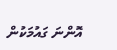އޮންނަ ގައުމަކުން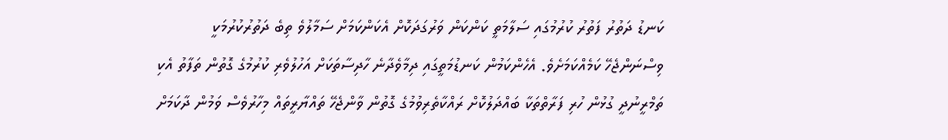ކަނޑު ދަތުރު ފަތުރު ކުރުމުގައި ސަލާމަތީ ކަންކަން ވަރުގަދަކޮށް އެކަންކަމަށް ސަމާލުވެ ތިބެ ދަތުރުކުރުމަކީ ވިސްނަންޖެހޭ ކަމެއްކަމަށެވެ. އެހެންކަމުން ކަނޑުމަތީގައި ދިމާވެދާނެ ހާދިސާތަކަށް އަހުލުވެރި ކުރުމުގެ ގޮތުން ތަފާތު އެކި ތަމްރީނުދީ ގުޅުން ހުރި ފަރާތްތަކާ ބައްދަލުކޮށް ރައްކާތެރިވުމުގެ ގޮތުން ވާންޖެހޭ ތައްޔާރީތައް މިހާރުވެސް ވަމުން ދާކަމަށް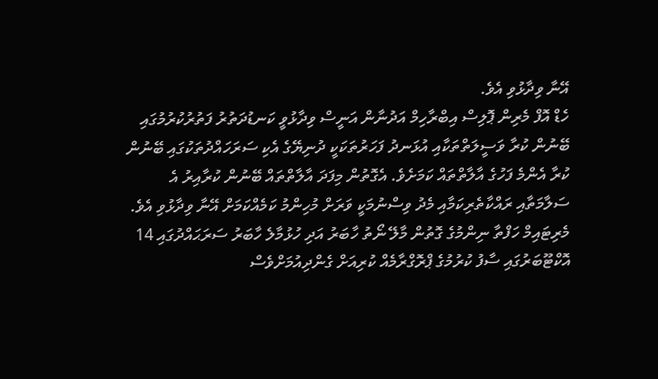އޭނާ ވިދާޅުވި އެވެ.
ހެޑް އޮފް މެރިން ޕޮލިސް އިބްރާހިމް އަދުނާން އަނީސް ވިދާޅުވީ ކަނޑުދަތުރު ފަތުރުކުރުމުގައި ބޭނުން ކުރާ ވަސީލަތްތަކާއި އުޅަނދު ފަހަރުތަކަކީ ދުނިޔޭގެ އެކި ސަރަހައްދުތަކުގައި ބޭނުން ކުރާ އެންމެ ފަހުގެ އާލާތްތައް ކަމަށެވެ. އެގޮތުން މިފަދަ އާލާތްތައް ބޭނުން ކުރާއިރު އެ ސަލާމަތާއި ރައްކާތެރިކަމާއި މެދު ވިސްނުމަކީ ވަރަށް މުހިންމު ކަމެއްކަމަށް އޭނާ ވިދާޅުވި އެވެ.
މެރިޓައިމް ހަފްތާ ނިންމުގެ ގޮތުން މާލޭ ނޯތު ހާބަރު އަދި ހުޅުމާލެ ހާބަރު ސަރަޙައްދުގައި 14 އޮކްޓޫބަރުގައި ސާފު ކުރުމުގެ ޕްރޮގްރާމެއް ކުރިއަށް ގެންދިއުމަށްވެސް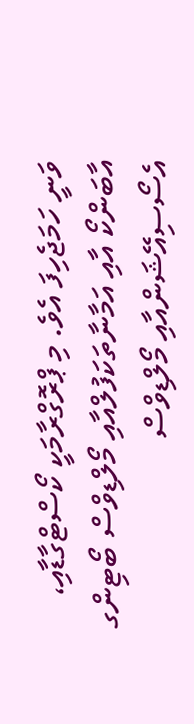ވަނީ ހަމަޖެހިފަ އެވެ. މި ޕްރޮގްރާމަކީ ކޯސްޓްގާޑާއި، އާބަންކޯ އާއި އަމާނާތަކަފުލްއާއި މޯލްޑިވްސް ބޯޓިންގ އެސޯސިއޭޝަންއާއި މޯލްޑިވްސް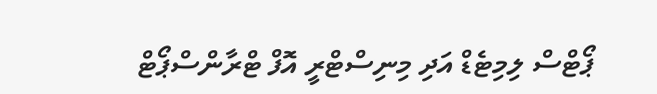ޕޯޓްސް ލިމިޓެޑް އަދި މިނިސްޓްރީ އޮފް ޓްރާންސްޕޯޓް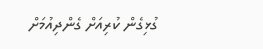ގުޅިގެން ކުރިއަށް ގެންދިއުމަށް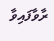ރާވާފައިވާ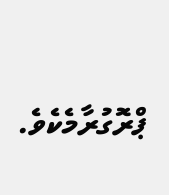ޕްރޮގުރާމެކެވެ.